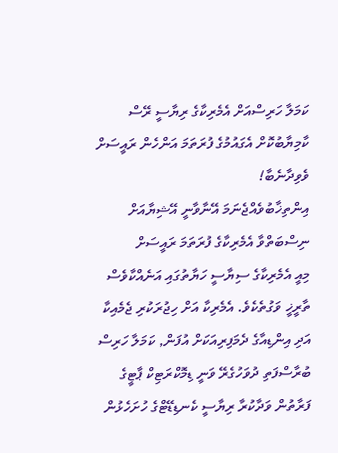ކަމަލާ ހަރިސްއަށް އެމެރިކާގެ ރިޔާސީ ރޭސް ކާމިޔާބުކޮށް އެގައުމުގެ ފުރަތަމަ އަންހެން ރައީސަށް ވެވިދާނެބާ!
އިންތިޚާބުވެއްޖެނަމަ އޭނާވާނީ އޭޝިޔާއަށް ނިސްބަތްވާ އެމެރިކާގެ ފުރަތަމަ ރައީސަށް
މިއީ އެމެރިކާގެ ސިޔާސީ ހަޔާތުގައި އަނެއްކާވެސް ތާރީޚީ ވަގުތެކެވެ. އެމެރިކާ އަށް ހިޖުރަކުރި ޖެމެއިކާ އަދި އިންޑިއާގެ ދެމަފިރިއަކަށް އުފަން, ކަމަލާ ހަރިސް ބުރާސްފަތި ދުވަހުގެރޭ ވަނީ ޑިމޮކްރަޓިކް ޕާޓީގެ ފަރާތުން ވަދާކުރާ ރިޔާސީ ކެނޑިޑޭޓްގެ ހުށަހެޅުން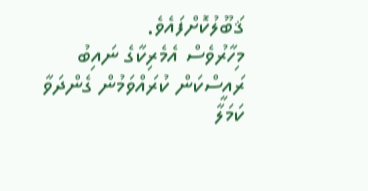ޤަބޫލުކޮށްފައެވެ.
މިހާރުވެސް އެމެރިކާގެ ނައިބު ރައީސްކަން ކުރައްވަމުން ގެންދަވާ ކަމަލާ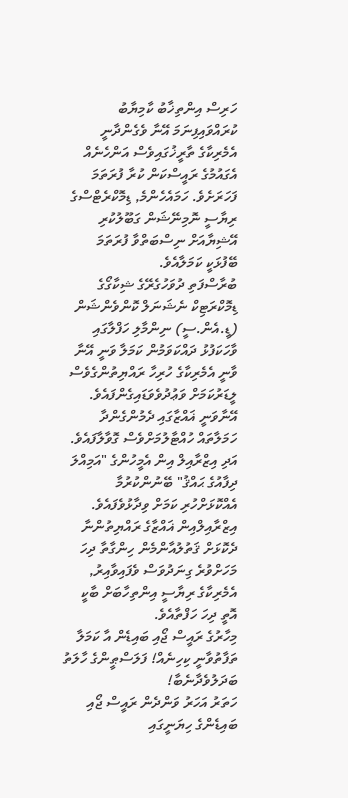ހަރިސް އިންތިޚާބު ކާމިޔާބު ކުރައްވައިފިނަމަ އޭނާ ވެގެންދާނީ އެމެރިކާގެ ތާރީޚުގައިވެސް އަންހެނެއް އެގައުމުގެ ރައީސްކަން ކުރާ ފުރަތަމަ ފަހަރަށެވެ. ހަމައެހެންމެ, ޑިމޮކްރެޓްސްގެ ރިޔާސީ ނޮމިނޭޝަން ގަބޫލުކުރި އޭޝިޔާއަށް ނިސްބަތްވާ ފުރަތަމަ ބޭފުޅަކީ ކަމަލާއެވެ.
ބުރާސްފަތި ދުވަހުގެރޭގެ ޝިކާގޯގެ ޑިމޮކްރަޓިކް ނެޝަނަލް ކޮންވެންޝަން (ޑީ.އެން.ސީ) ނިންމާލި ހަފްލާގައި ވާހަކަފުޅު ދައްކަވަމުން ކަމަލާ ވަނީ އޭނާ ވާނީ އެމެރިކާގެ ހުރިހާ ރައްޔިތުންގެވެސް ލީޑަރުކަމަށް ވަޢުދުވެވަޑައިގެންފައެވެ.
އޭނާވަނީ ޣައްޒާގައި ދެމުންގެންދާ ހަމަލާތައް ހުއްޓާލުމަށްވެސް ގޮވާލާފައެވެ. އަދި އިޒްރާއިލް އިން އެމީހުންގެ "އަމިއްލަ ދިފާއުގެ ޙައްޤު" ބޭނުންކުރުމާ އެއްކޮޅަށްހުރި ކަމަށް ވިދާޅުވެފައެވެ.
އިޒްރާއިލްއިން ޣައްޒާގެ ރައްޔިތުންނާ ދެކޮޅަށް ޤަތުލުއާންމެން ހިންގާތާ ދިހަ މަހަށްވުރެ ގިނަދުވަސް ވެފައިވާއިރު, އެމެރިކާގެ ރިޔާސީ އިންތިހާބަށް ބާކީ އޮތީ ދިހަ ހަފްތާއެވެ.
މިހާރުގެ ރައީސް ޖޯއި ބައިޑެން އާ ކަމަލާ ތަފާތުވާނީ ކިހިނެއް! ފަލަސްޠީންގެ ހާލަތު ބަދަލުވެދާނެބާ!
ހަތަރު އަހަރު ވަންދެން ރައީސް ޖޯއި ބައިޑެންގެ ހިޔަނީގައި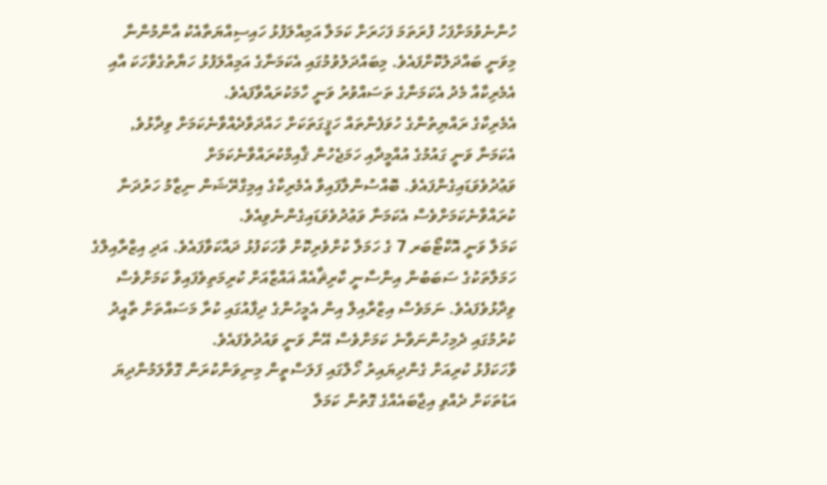ހުންނެވުމަށްފަހު ފުރަތަމަ ފަހަރަށް ކަމަލާ އަމިއްލަފުޅު ހައިސިއްޔަތާއެކު އާންމުންނާ މިވަނީ ބައްދަލުކޮށްފައެވެ. މިބައްދަލުވުމުގައި އެކަމަނާގެ އަމިއްލަފުޅު ހަޔާތުގެވާހަކަ އާއި އެމެރިކާއާ މެދު އެކަމަނާގެ ތަސައްވުރު ވަނީ ހާމަކުރައްވާފައެވެ.
އެމެރިކާގެ ރައްޔިތުންގެ ހުވަފެންތައް ހަޤީގަތަކަށް ހައްދަވާދެއްވާނެކަމަށް ވިދާޅުވެ, އެކަމަނާ ވަނީ ގައުމުގެ އުއްމީދާއި ހަމަޖެހުން ޤާއިމްކުރައްވާނެކަމަށް ވަޢުދުވެވަޑައިގެންފައެވެ. ބޮއްސުންލާފައިވާ އެމެރިކާގެ އިމިގްރޭޝަން ނިޒާމު ހަރުދަނާ ކުރައްވާނެކަމަށްވެސް އެކަމަނާ ވަޢުދުވެވަޑައިގެންނެވިއެވެ.
ކަމަލާ ވަނީ އޮކްޓޯބަރ 7 ގެ ހަމަލާ ކުށްވެރިކޮށް ވާހަކަފުޅު ދައްކަވާފައެވެ. އަދި އިޒްރާއިލްގެ ހަމަލާތަކުގެ ސަބަބުން އިންސާނީ ކާރިޘާއެއް ޣައްޒާއަށް ކުރިމަތިވެފައިވާ ކަމަށްވެސް ވިދާޅުވެފައެވެ. ނަމަވެސް އިޒްރާއިލް އިން އެމީހުންގެ ދިފާއުގައި ކުރާ މަސައްތަށް ތާއީދު ކުރުމުގައި ދެމިހުންނަވާނެ ކަމަށްވެސް އޭނާ ވަނީ ވައުދުވެފައެވެ.
ވާހަކަފުޅު ކުރިއަށް ގެންދިޔައިރު ހޯލްގައި ފަލަސްތީން މިނިވަންކުރަން ގޮވާލަމުންދިޔަ އަޑުތަކަށް ދެއްވި އިޖާބައެއްގެ ގޮތުން ކަމަލާ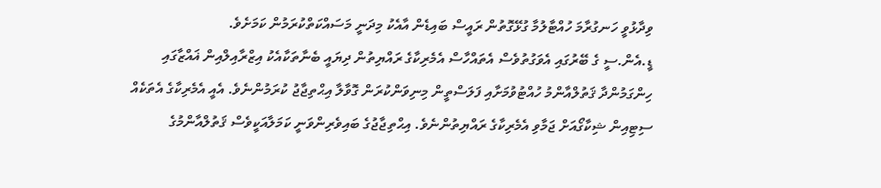ވިދާޅުވީ ހަނގުރާމަ ހުއްޓާލުމާ ގުޅޭގޮތުން ރައީސް ބައިޑެން އާއެކު މިދަނީ މަސައްކަތްކުރަމުން ކަމަށެވެ.
ޑީ.އެން.ސީ ގެ ބޭރުގައި އެވަގުތުވެސް އެތައްހާސް އެމެރިކާގެ ރައްޔިތުން ދިޔައީ ބެނާތަކާއެކު އިޒްރާއިލްއިން ޣައްޒާގައި ހިންގަމުންދާ ޤަތުލްއާންމު ހުއްޓުވުމަށާއި ފަލަސްތީން މިނިވަންކުރަން ގޮވާލާ އިޙްތިޖާޖު ކުރަމުންނެވެ. އެއީ އެމެރިކާގެ އެތަކެއް ސިޓިއިން ޝިކާގޯއަށް ޖަމާވި އެމެރިކާގެ ރައްޔިތުންނެވެ. އިޙްތިޖާޖުގެ ބައިވެރިންވަނީ ކަމަލާއަކީވެސް ޤަތުލްއާންމުގެ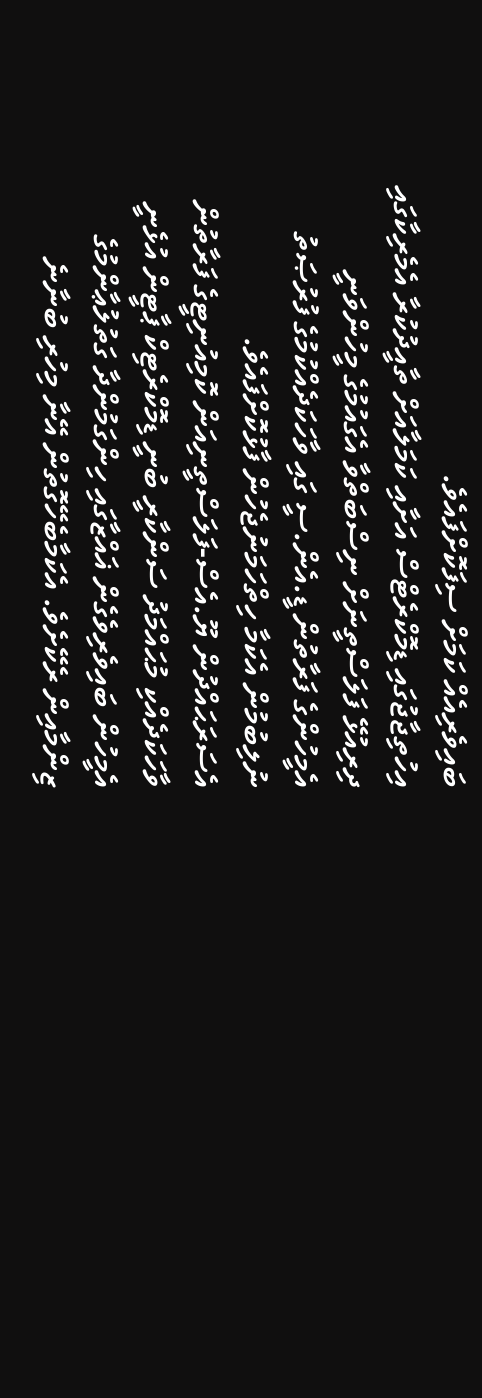ބައިވެރިއެއް ކަމަށް ސިފަކޮށްފައެވެ.
އިހުތިޖާޖުގައި ޑިމޮކްރެޓްސް އަށާއި ކަމަލާއަށް ތާއީދުކުރާ އެމެރިކާގައި ދިރިއުޅޭ ފަލަސްތީނަށް ނިސްބަތްވާ އެގައުމުގެ މީހުންވަނީ އެމީހުންގެ ފަރާތުން ޑީ.އެން.ސީ ގައި ވާހަކަދެއްކުމުގެ ފުރުޞަތު ނުލިބުމުން އެކަމާ ހިތްހަމަނުޖެހުން ފާޅުކޮށްފައެވެ.
އެސަރަޙައްދުން ޔޫ.އެސް-ފަލަސްތީނިއަން ކޮމިއުނިޓީގެ ފަރާތުން ވާހަކަދެއްކި މުޙައްމަދު ސަންކާރީ ބުނީ ޑިމޮކްރެޓިކް ޕާޓީން އުޅެނީ އެމީހުން ބައިވެރިވެގެން ޣައްޒާގައި ހިންގަމުންދާ ގަތުލުޢާންމުގެ ޒިންމާއިން ރެކޭށެވެ. އެކަމާބެހޭގޮތުން އޭނާ މިހުރި ބުނާނެ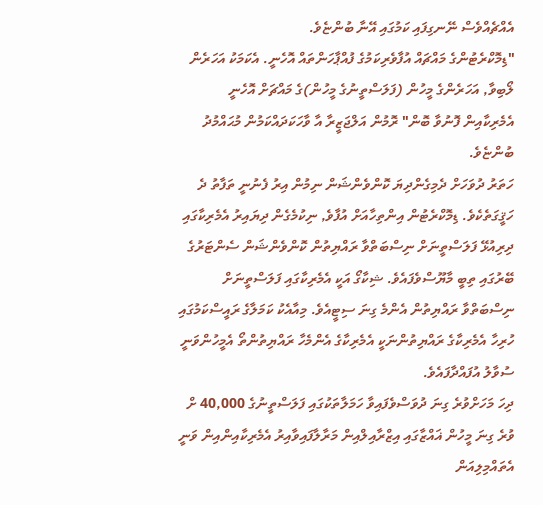އެއްޗެއްވެސް ނޭނގިފައި ކަމުގައި އޭނާ ބުންޏެވެ.
"ޑިމޮކްރެޓުންގެ މައްޗައް އުފާވެރިކަމުގެ ފުއްޕާހަންތައް އޮހެނީ. އެކަމަކު އަހަރެން ލޯބިވާ, އަހަރެންގެ މީހުން (ފަލަސްތީނުގެ މީހުން)ގެ މައްޗަށް އޮހެނީ އެމެރިކާއިން ފޮނުވާ ބޮން" ރޮމުން އަލްޖަޒީރާ އާ ވާހަކަދައްކަމުން މުޙައްމުދު ބުންޏެވެ.
ހަތަރު ދުވަހަށް ދެމިގެންދިޔަ ކޮންވެންޝަން ނިމުން އިރު ފެނުނީ ތަފާތު ދެ ހަޤީގަތެކެވެ. ޑިމޮކްރެޓުން އިންތިހާއަށް އުފާވެ, ނިކުމެގެން ދިޔައިރު އެމެރިކާގައި ދިރިއުޅޭ ފަލަސްތީނަށް ނިސްބަތްވާ ރައްޔިތުން ކޮންވެންޝަން ސެންޓަރުގެ ބޭރުގައި ތިބީ މާޔޫސްވެފައެވެ. ޝިކާގޯ އަކީ އެމެރިކާގައި ފަލަސްތީނަށް ނިސްބަތްވާ ރައްޔިތުން އެންމެ ގިނަ ސިޓީއެވެ. މިއާއެކު ކަމަލާގެ ރައީސްކަމުގައި ހުރިހާ އެމެރިކާގެ ރައްޔިތުންނަކީ އެމެރިކާގެ އެންމެހާ ރައްޔިތުންތޯ އެމީހުންވަނީ ސުވާލު އުފައްދާފައެވެ.
ދިހަ މަހަށްވުރެ ގިނަ ދުވަސްވެފައިވާ ހަމަލާތަކުގައި ފަލަސްތީނުގެ 40,000 ށް ވުރެ ގިނަ މީހުން ޣައްޒާގައި އިޒްރާއިލްއިން މަރާލާފައިވާއިރު އެމެރިކާއިންއިން ވަނީ އެތައްމިލިއަން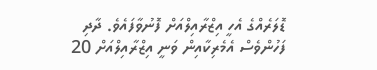ޑޮލަރެއްގެ އެހީ އިޒްރާއިލްއަށް ފޮނުވާފައެވެ. ދާދި ފަހުންވެސް އެމެރިކާއިން ވަނީ އިޒްރާއިލްއަށް 20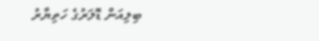ބިލިއަން ޑޮލަރުގެ ހަތިޔާރު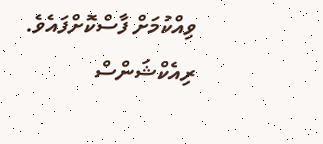ވިއްކުމަށް ފާސްކޮށްފައެވެ.
ރިއެކްޝަންސް